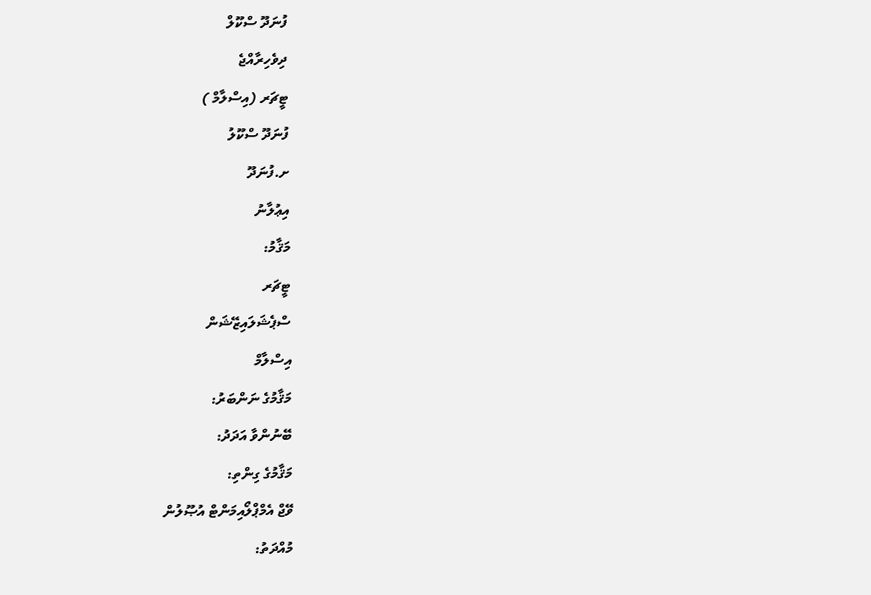ފުނަދޫ ސްކޫލް
ދިވެހިރާއްޖެ
ޓީޗަރ (އިސްލާމް )
ފުނަދޫ ސްކޫލު
ށ.ފުނަދޫ
އިޢުލާނު
މަޤާމު:
ޓީޗަރ
ސްޕެޝަލައިޒޭޝަން
އިސްލާމް
މަޤާމުގެ ނަންބަރު:
ބޭނުންވާ އަދަދު:
މަޤާމުގެ ގިންތި:
ވޭޖް އެމްޕްލޯއިމަންޓް އުޞޫލުން
މުއްދަތު: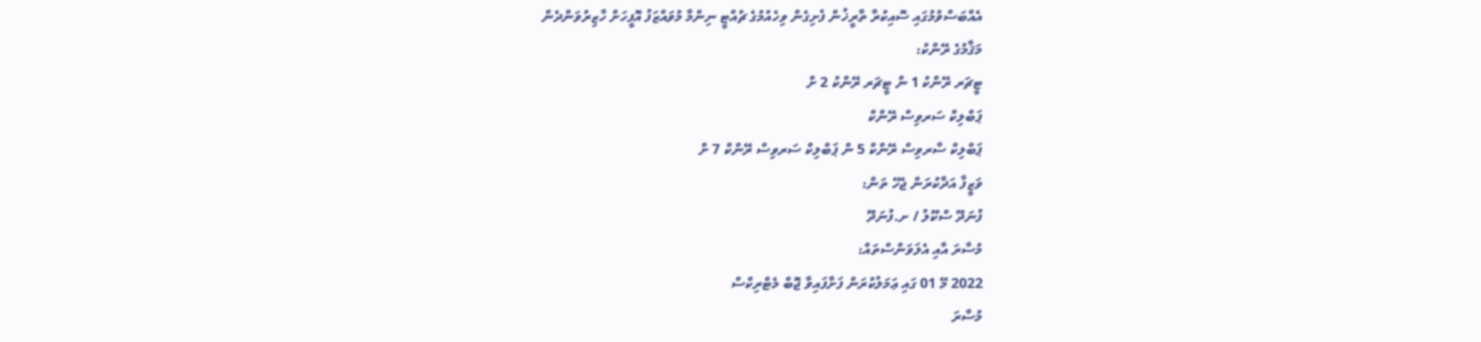އެއްބަސްވުމުގައި ސޮއިކުރާ ތާރީޚުން ފެށިގެން ވިހެއުމުގެ ޗުއްޓީ ނިންމާ މުވައްޒަފު އޮފީހަށް ހާޒިރުވަންދެން
މަޤާމުގެ ރޭންކު:
ޓީޗަރ ރޭންކު 1 ން ޓީޗަރ ރޭންކު 2 ށް
ޕަބްލިކް ސަރވިސް ރޭންކް
ޕަބްލިކް ސާރވިސް ރޭންކް 5 ން ޕަބްލިކް ސަރވިސް ރޭންކް 7 ށް
ވަޒީފާ އަދާކުރަން ޖެހޭ ތަން:
ފުނަދޫ ސްކޫލު / ށ.ފުނަދޫ
މުސާރަ އާއި އެލަވަންސްތައް:
2022 މޭ 01 ގައި ޢަމަލުކުރަން ފަށާފައިވާ ޖޮބް މެޓްރިކްސް
މުސާރަ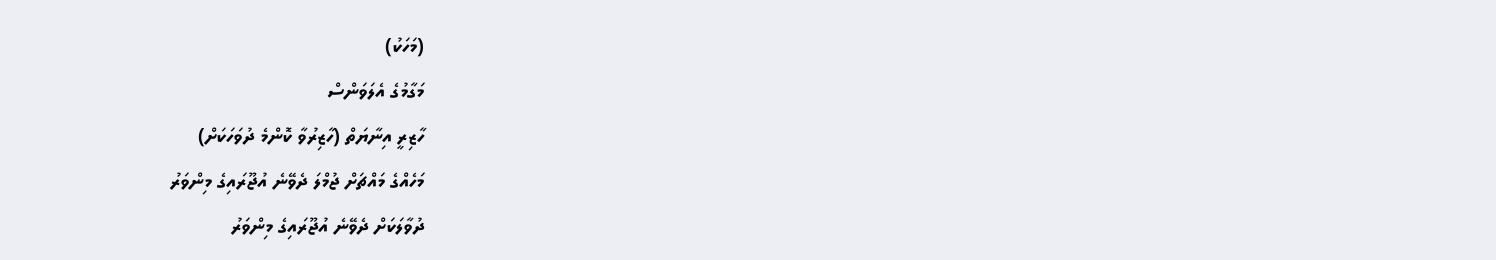(މަހަކު)
މަގާމުގެ އެލަވަންސް
ހާޒިރީ އިނާޔަތް (ހާޒިރުވާ ކޮންމެ ދުވަހަކަށް)
މަހެއްގެ މައްޗަށް ޖުމްލަ ދެވޭނެ އުޖޫރައިގެ މިންވަރު
ދުވާލަކަށް ދެވޭނެ އުޖޫރައިގެ މިންވަރު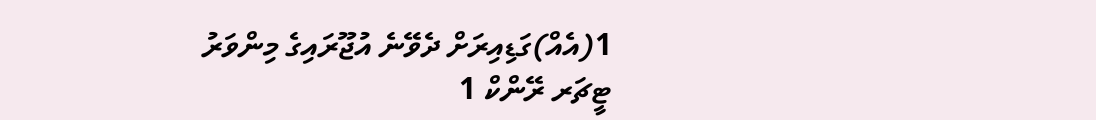1(އެއް)ގަޑިއިރަށް ދެވޭނެ އުޖޫރައިގެ މިންވަރު
ޓީޗަރ ރޭންކް 1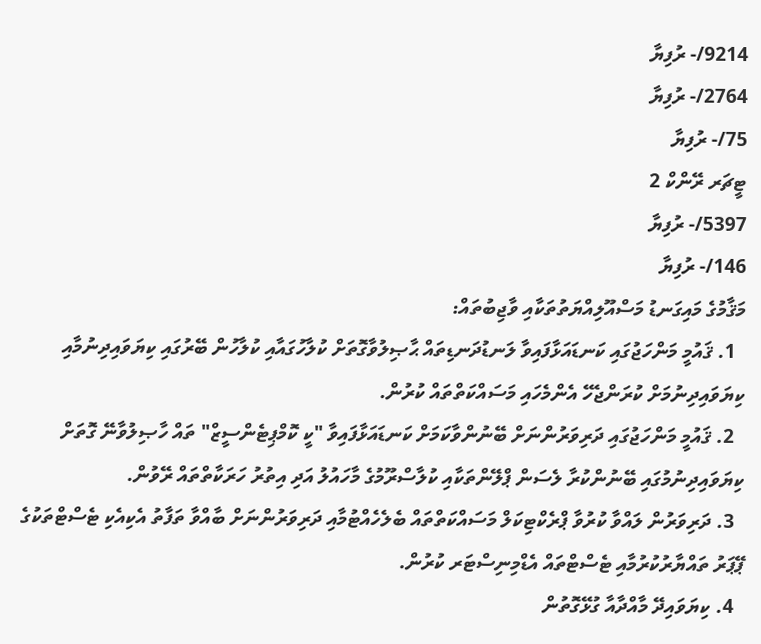9214/- ރުފިޔާ
2764/- ރުފިޔާ
75/- ރުފިޔާ
ޓީޗަރ ރޭންކް 2
5397/- ރުފިޔާ
146/- ރުފިޔާ
މަޤާމުގެ މައިގަނޑު މަސްއޫލިއްޔަތުތަކާއި ވާޖިބުތައް:
  1. ޤައުމީ މަންހަޖުގައި ކަނޑައަޅާފައިވާ ލަނޑުދަނޑިތައް ޙާޞިލުވާގޮތަށް ކުލާހުގައާއި ކުލާހުން ބޭރުގައި ކިޔަވައިދިނުމާއި ކިޔަވައިދިނުމަށް ކުރަންޖެހޭ އެންމެހައި މަސައްކަތްތައް ކުރުން.
  2. ޤައުމީ މަންހަޖުގައި ދަރިވަރުންނަށް ބޭނުންވާކަމަށް ކަނޑައަޅާފައިވާ "ކީ ކޮމްޕިޓެންސީޒް" ތައް ހާޞިލުވާނޭ ގޮތަށް ކިޔަވައިދިނުމުގައި ބޭނުންކުރާ ލެސަން ޕްލޭންތަކާއި ކުލާސްރޫމުގެ މާހައުލު އަދި އިތުރު ހަރަކާތްތައް ރޭވުން.
  3. ދަރިވަރުން ލައްވާ ކުރުވާ ޕްރެކްޓިކަލް މަސައްކަތްތައް ބެލެހެއްޓުމާއި ދަރިވަރުންނަށް ބާއްވާ ތަފާތު އެކިއެކި ޓެސްޓްތަކުގެ ޕޭޕަރު ތައްޔާރުކުރުމާއި ޓެސްޓްތައް އެޑްމިނިސްޓަރ ކުރުން.
  4. ކިޔަވައިދޭ މާއްދާއާ ގުޅޭގޮތުން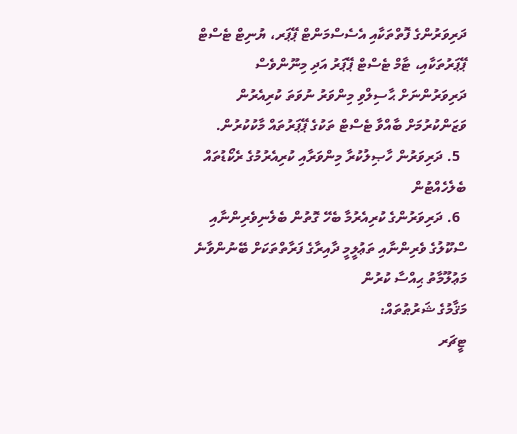ދަރިވަރުންގެ ފޮތްތަކާއި އެސެސްމަންޓް ޕޭޕަރ، ޔުނިޓް ޓެސްޓް ޕޭޕަރުތަކާއި، ޓާމް ޓެސްޓް ޕޭޕަރު އަދި މިނޫންވެސް ދަރިވަރުންނަށް ޙާސިލްވި މިންވަރު ނުވަތަ ކުރިއެރުން ވަޒަންކުރުމަށް ބާއްވާ ޓެސްޓް ތަކުގެ ޕޭޕަރުތައް މާކުކުރުން.
  5. ދަރިވަރުން ހާޞިލުކުރާ މިންވަރާއި ކުރިއެރުމުގެ ރެކޯޑުތައް ބެލެހެއްޓުން
  6. ދަރިވަރުންގެ ކުރިއެރުމާ ބެހޭ ގޮތުން ބެލެނިވެރިންނާއި ސްކޫލުގެ ވެރިންނާއި ތަޢުލީމީ ދާއިރާގެ ފަރާތްތަކަށް ބޭނުންވާނެ މަޢުލޫމާތު ޙިއްސާ ކުރުން
މަޤާމުގެ ޝަރުޠުތައް:
ޓީޗަރ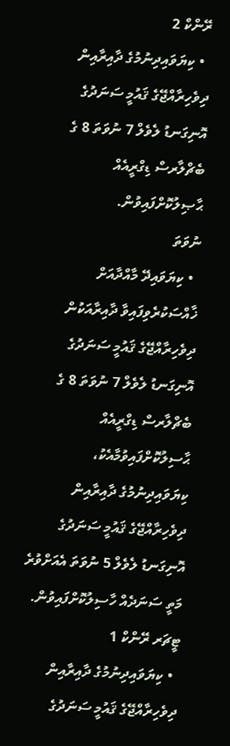ރޭންކް 2
  • ކިޔަވައިދިނުމުގެ ދާއިރާއިން ދިވެހިރާއްޖޭގެ ޤައުމީ ސަނަދުގެ އޮނިގަނޑު ލެވެލް 7 ނުވަތަ 8 ގެ ބެޗްލާރސް ޑިގްރީއެއް ޙާޞިލުކޮށްފައިވުން.
ނުވަތަ
  • ކިޔަވައިދޭ މާއްދާއަށް ޚާއްސަކުރެވިފައިވާ ދާއިރާއަކުން ދިވެހިރާއްޖޭގެ ޤައުމީ ސަނަދުގެ އޮނިގަނޑު ލެވެލް 7 ނުވަތަ 8 ގެ ބެޗްލާރސް ޑިގްރީއެއް ޙާސިލުކޮށްފައިވުމާއެކު، ކިޔަވައިދިނުމުގެ ދާއިރާއިން ދިވެހިރާއްޖޭގެ ޤައުމީ ސަނަދުގެ އޮނިގަނޑު ލެވެލް 5 ނުވަތަ އެއަށްވުރެ މަތީ ސަނަދެއް ހާސިލުކޮށްފައިވުން.
ޓީޗަރ ރޭންކް 1
  • ކިޔަވައިދިނުމުގެ ދާއިރާއިން ދިވެހިރާއްޖޭގެ ޤައުމީ ސަނަދުގެ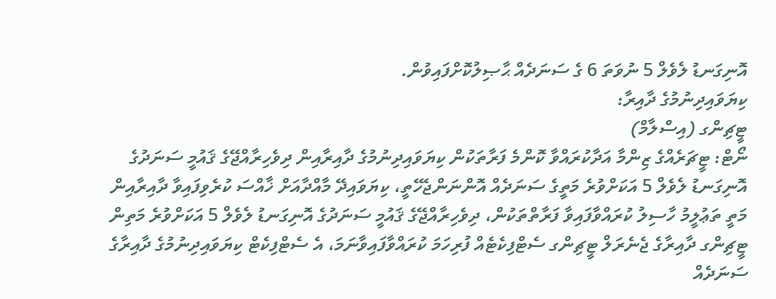އޮނިގަނޑު ލެވެލް 5 ނުވަތަ 6 ގެ ސަނަދެއް ޙާޞިލުކޮށްފައިވުން.
ކިޔަވައިދިނުމުގެ ދާއިރާ:
ޓީޗިންގ (އިސްލާމް)
ނޯޓް: ޓީޗަރެއްގެ ޒިންމާ އަދާކުރައްވާ ކޮންމެ ފަރާތަކުން ކިޔަވައިދިނުމުގެ ދާއިރާއިން ދިވެހިރާއްޖޭގެ ޤައުމީ ސަނަދުގެ އޮނިގަނޑު ލެވެލް 5 އަކަށްވުރެ މަތީގެ ސަނަދެއް އޮންނަންޖެހޭތީ، ކިޔަވައިދޭ މާއްދާއަށް ޚާއްސަ ކުރެވިފައިވާ ދާއިރާއިން މަތީ ތަޢުލީމު ހާސިލު ކުރައްވާފައިވާ ފަރާތްތަކުން، ދިވެހިރާއްޖޭގެ ޤައުމީ ސަނަދުގެ އޮނިގަނޑު ލެވެލް 5 އަކަށްވުރެ މަތިން ޓީޗިންގ ދާއިރާގެ ޖެނެރަލް ޓީޗިންގ ސެޓްފިކެޓެއް ފުރިހަމަ ކުރައްވާފައިވާނަމަ، އެ ސެޓްފިކެޓް ކިޔަވައިދިނުމުގެ ދާއިރާގެ ސަނަދެއް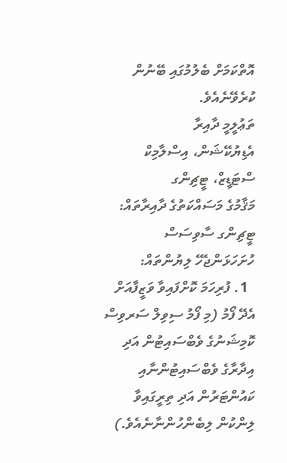އޮތްކަމަށް ބެލުމުގައި ބޭނުން ކުރެވޭނެއެވެ.
ތަޢުލީމީ ދާއިރާ
އެޑިޔުކޭޝަން، އިސްލާމިކް ސްޓަޑީޒް، ޓީޗިންގ
މަޤާމުގެ މަސައްކަތުގެ ދާއިރާތައް:
ޓީޗިންގ ސާވިސަސް
ހުށަހަޅަންޖެހޭ ލިޔުންތައް:
  1. ފުރިހަމަ ކޮށްފައިވާ ވަޒީފާއަށް އެދޭ ފޯމު (މި ފޯމު ސިވިލް ސަރވިސް ކޮމިޝަނުގެ ވެބްސައިޓުން އަދި އިދާރާގެ ވެބްސައިޓުންނާއި ކައުންޓަރުން އަދި ތިރީގައިވާ ލިންކުން ލިބެންހުންނާނެއެވެ.)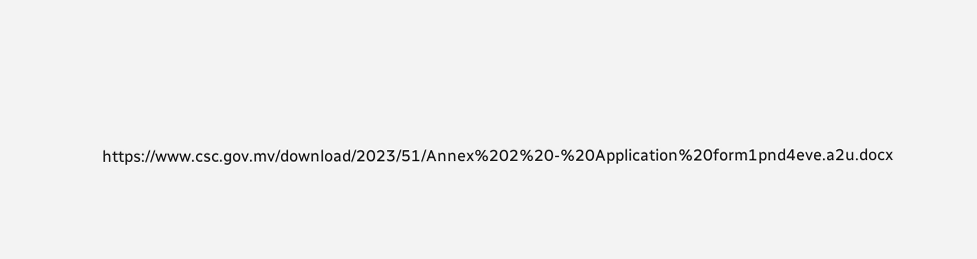https://www.csc.gov.mv/download/2023/51/Annex%202%20-%20Application%20form1pnd4eve.a2u.docx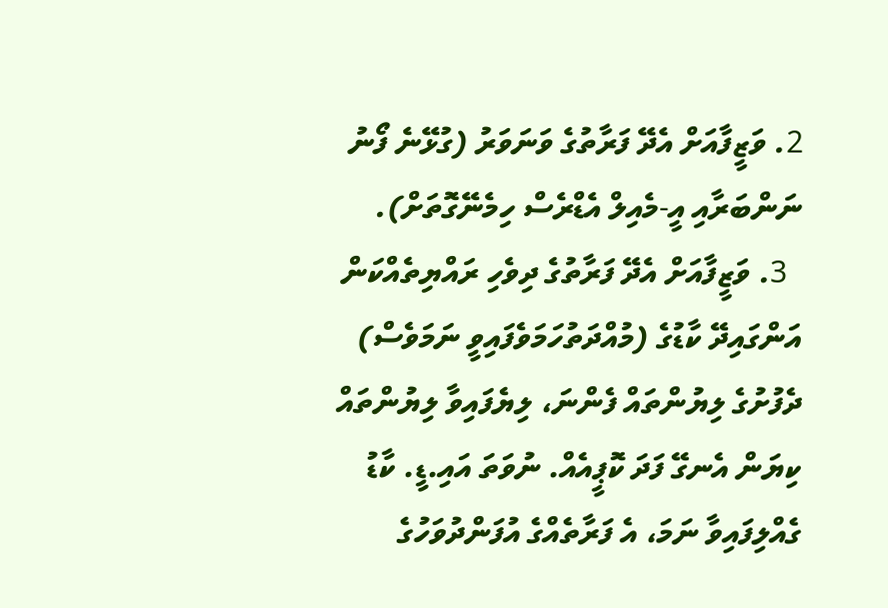2. ވަޒީފާއަށް އެދޭ ފަރާތުގެ ވަނަވަރު (ގުޅޭނެ ފޯނު ނަންބަރާއި އީ-މެއިލް އެޑްރެސް ހިމެނޭގޮތަށް).
  3. ވަޒީފާއަށް އެދޭ ފަރާތުގެ ދިވެހި ރައްޔިތެއްކަން އަންގައިދޭ ކާޑުގެ (މުއްދަތުހަމަވެފައިވީ ނަމަވެސް) ދެފުށުގެ ލިޔުންތައް ފެންނަ، ލިޔެފައިވާ ލިޔުންތައް ކިޔަން އެނގޭ ފަދަ ކޮޕީއެއް. ނުވަތަ އައި.ޑީ. ކާޑު ގެއްލިފައިވާ ނަމަ، އެ ފަރާތެއްގެ އުފަންދުވަހުގެ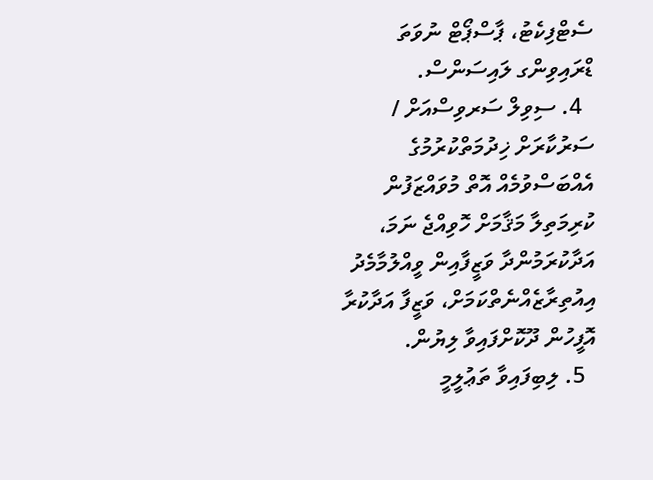ސެޓްފިކެޓު، ޕާސްޕޯޓް ނުވަތަ ޑްރައިވިންގ ލައިސަންސް.
  4. ސިވިލް ސަރވިސްއަށް / ސަރުކާރަށް ޚިދުމަތްކުރުމުގެ އެއްބަސްވުމެއް އޮތް މުވައްޒަފުން ކުރިމަތިލާ މަޤާމަށް ހޮވިއްޖެ ނަމަ، އަދާކުރަމުންދާ ވަޒީފާއިން ވީއްލުމާމެދު އިއުތިރާޒެއްނެތްކަމަށް، ވަޒީފާ އަދާކުރާ އޮފީހުން ދޫކޮށްފައިވާ ލިޔުން.
  5. ލިބިފައިވާ ތަޢުލީމީ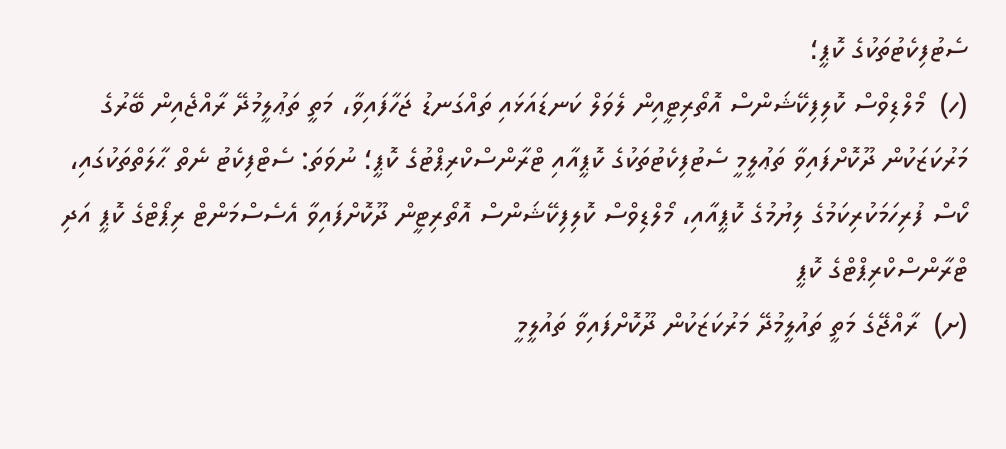ސެޓުފިކެޓުތަކުގެ ކޮޕީ؛
(ހ)  މޯލްޑިވްސް ކޮލިފިކޭޝަންސް އޮތޯރިޓީއިން ލެވަލް ކަނޑައަޅައި ތައްގަނޑު ޖަހާފައިވާ، މަތީ ތަޢުލީމުދޭ ރާއްޖެއިން ބޭރުގެ މަރުކަޒަކުން ދޫކޮށްފައިވާ ތަޢުލީމީ ސެޓުފިކެޓުތަކުގެ ކޮޕީއާއި ޓްރާންސްކްރިޕްޓުގެ ކޮޕީ؛ ނުވަތަ: ސެޓްފިކެޓު ނެތް ޙާލަތްތަކުގައި، ކޯސް ފުރިހަމަކުރިކަމުގެ ލިޔުމުގެ ކޮޕީއާއި، މޯލްޑިވްސް ކޮލިފިކޭޝަންސް އޮތޯރިޓީން ދޫކޮށްފައިވާ އެސެސްމަންޓް ރިޕޯޓްގެ ކޮޕީ އަދި ޓްރާންސްކްރިޕްޓްގެ ކޮޕީ
(ށ)  ރާއްޖޭގެ މަތީ ތައުލީމުދޭ މަރުކަޒަކުން ދޫކޮށްފައިވާ ތައުލީމީ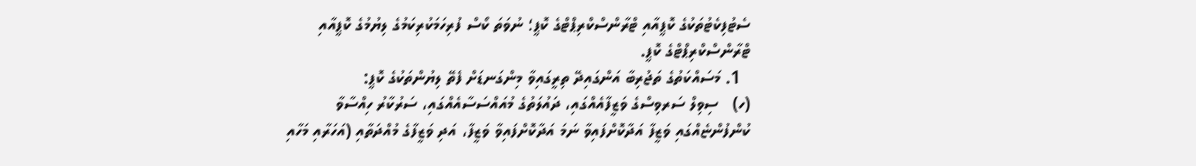ސެޓުފިކެޓުތަކުގެ ކޮޕީއާއި ޓްރާންސްކްރިޕްޓްގެ ކޮޕީ؛ ނުވަތަ ކޯސް ފުރިހަމަކުރިކަމުގެ ލިޔުމުގެ ކޮޕީއާއި ޓްރާންސްކްރިޕްޓްގެ ކޮޕީ.
  1. މަސައްކަތުގެ ތަޖުރިބާ އަންގައިދޭ ތިރީގައިވާ މިންގަނޑަށް ފެތޭ ލިޔުންތަކުގެ ކޮޕީ:
(ހ)   ސިވިލް ސަރވިސްގެ ވަޒީފާއެއްގައި، ދައުލަތުގެ މުއައްސަސާއެއްގައި، ސަރުކާރު ހިއްސާވާ ކުންފުންޏެއްގައި ވަޒީފާ އަދާކޮށްފައިވާ ނަމަ އަދާކޮށްފައިވާ ވަޒީފާ، އަދި ވަޒީފާގެ މުއްދަތާއި (އަހަރާއި މަހާއި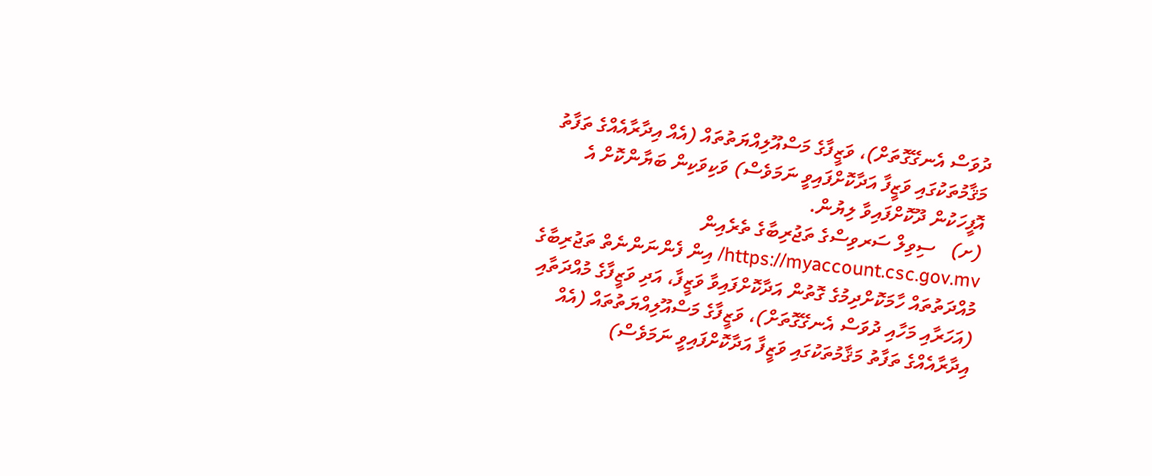ދުވަސް އެނގޭގޮތަށް)، ވަޒީފާގެ މަސްއޫލިއްޔަތުތައް (އެއް އިދާރާއެއްގެ ތަފާތު މަޤާމުތަކުގައި ވަޒީފާ އަދާކޮށްފައިވީ ނަމަވެސް) ވަކިވަކިން ބަޔާންކޮށް އެ އޮފީހަކުން ދޫކޮށްފައިވާ ލިޔުން.
(ށ)   ސިވިލް ސަރވިސްގެ ތަޖުރިބާގެ ތެރެއިން https://myaccount.csc.gov.mv/ އިން ފެންނަންނެތް ތަޖުރިބާގެ މުއްދަތުތައް ހާމަކޮށްދިމުގެ ގޮތުން އަދާކޮށްފައިވާ ވަޒީފާ، އަދި ވަޒީފާގެ މުއްދަތާއި (އަހަރާއި މަހާއި ދުވަސް އެނގޭގޮތަށް)، ވަޒީފާގެ މަސްއޫލިއްޔަތުތައް (އެއް އިދާރާއެއްގެ ތަފާތު މަޤާމުތަކުގައި ވަޒީފާ އަދާކޮށްފައިވީ ނަމަވެސް)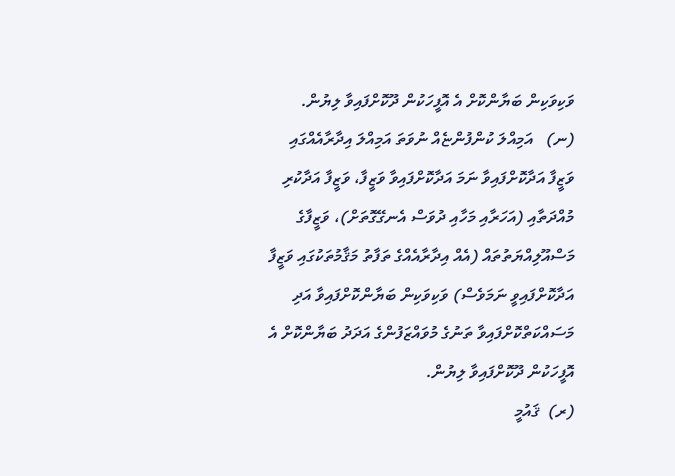ވަކިވަކިން ބަޔާންކޮށް އެ އޮފީހަކުން ދޫކޮށްފައިވާ ލިޔުން.
(ނ)   އަމިއްލަ ކުންފުންޏެއް ނުވަތަ އަމިއްލަ އިދާރާއެއްގައި ވަޒީފާ އަދާކޮށްފައިވާ ނަމަ އަދާކޮށްފައިވާ ވަޒީފާ، ވަޒީފާ އަދާކުރި މުއްދަތާއި (އަހަރާއި މަހާއި ދުވަސް އެނގޭގޮތަށް)، ވަޒީފާގެ މަސްއޫލިއްޔަތުތައް (އެއް އިދާރާއެއްގެ ތަފާތު މަޤާމުތަކުގައި ވަޒީފާ އަދާކޮށްފައިވީ ނަމަވެސް) ވަކިވަކިން ބަޔާންކޮށްފައިވާ އަދި މަސައްކަތްކޮށްފައިވާ ތަނުގެ މުވައްޒަފުންގެ އަދަދު ބަޔާންކޮށް އެ އޮފީހަކުން ދޫކޮށްފައިވާ ލިޔުން.
(ރ)  ޤައުމީ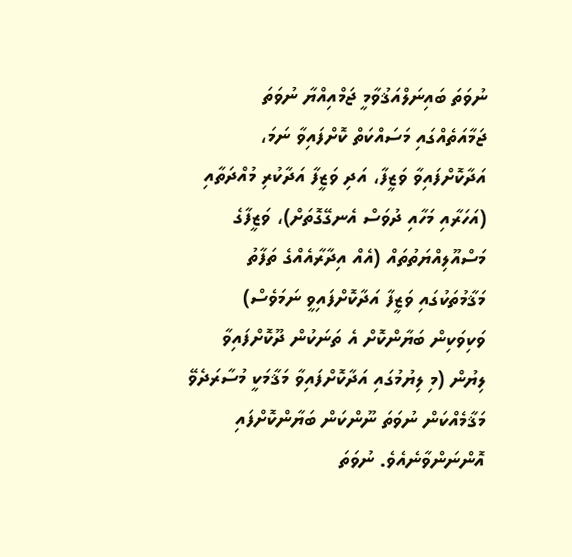ނުވަތަ ބައިނަލްއަޤުވާމީ ޖަމްއިއްޔާ ނުވަތަ ޖަމާއަތެއްގައި މަސައްކަތް ކޮށްފައިވާ ނަމަ، އަދާކޮށްފައިވާ ވަޒީފާ، އަދި ވަޒީފާ އަދާކުރި މުއްދަތާއި (އަހަރާއި މަހާއި ދުވަސް އެނގޭގޮތަށް)، ވަޒީފާގެ މަސްއޫލިއްޔަތުތައް (އެއް އިދާރާއެއްގެ ތަފާތު މަޤާމުތަކުގައި ވަޒީފާ އަދާކޮށްފައިވީ ނަމަވެސް) ވަކިވަކިން ބަޔާންކޮށް އެ ތަނަކުން ދޫކޮށްފައިވާ ލިޔުން (މި ލިޔުމުގައި އަދާކޮށްފައިވާ މަޤާމަކީ މުސާރަދެވޭ މަޤާމެއްކަން ނުވަތަ ނޫންކަން ބަޔާންކޮށްފައި އޮންނަންވާނެއެވެ. ނުވަތަ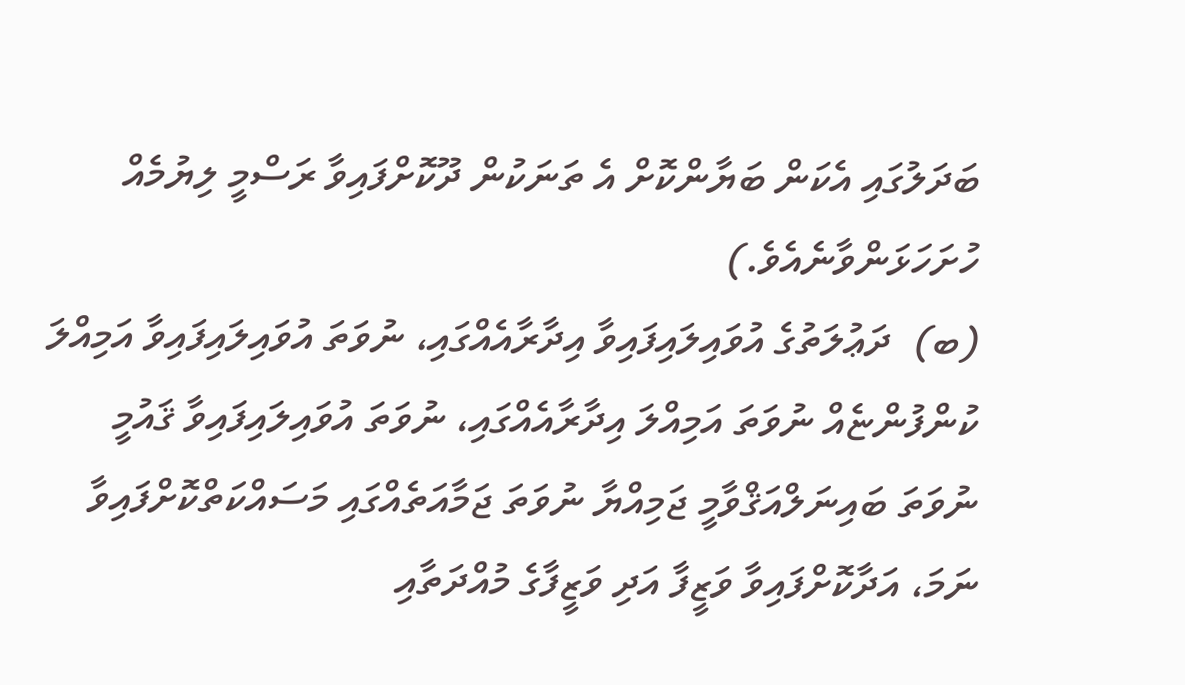ބަދަލުގައި އެކަން ބަޔާންކޮށް އެ ތަނަކުން ދޫކޮށްފައިވާ ރަސްމީ ލިޔުމެއް ހުށަހަޅަންވާނެއެވެ.)
(ބ)  ދަޢުލަތުގެ އުވައިލައިފައިވާ އިދާރާއެއްގައި، ނުވަތަ އުވައިލައިފައިވާ އަމިއްލަ ކުންފުންޏެއް ނުވަތަ އަމިއްލަ އިދާރާއެއްގައި، ނުވަތަ އުވައިލައިފައިވާ ޤައުމީ ނުވަތަ ބައިނަލްއަޤްވާމީ ޖަމިއްޔާ ނުވަތަ ޖަމާއަތެއްގައި މަސައްކަތްކޮށްފައިވާ ނަމަ، އަދާކޮށްފައިވާ ވަޒީފާ އަދި ވަޒީފާގެ މުއްދަތާއި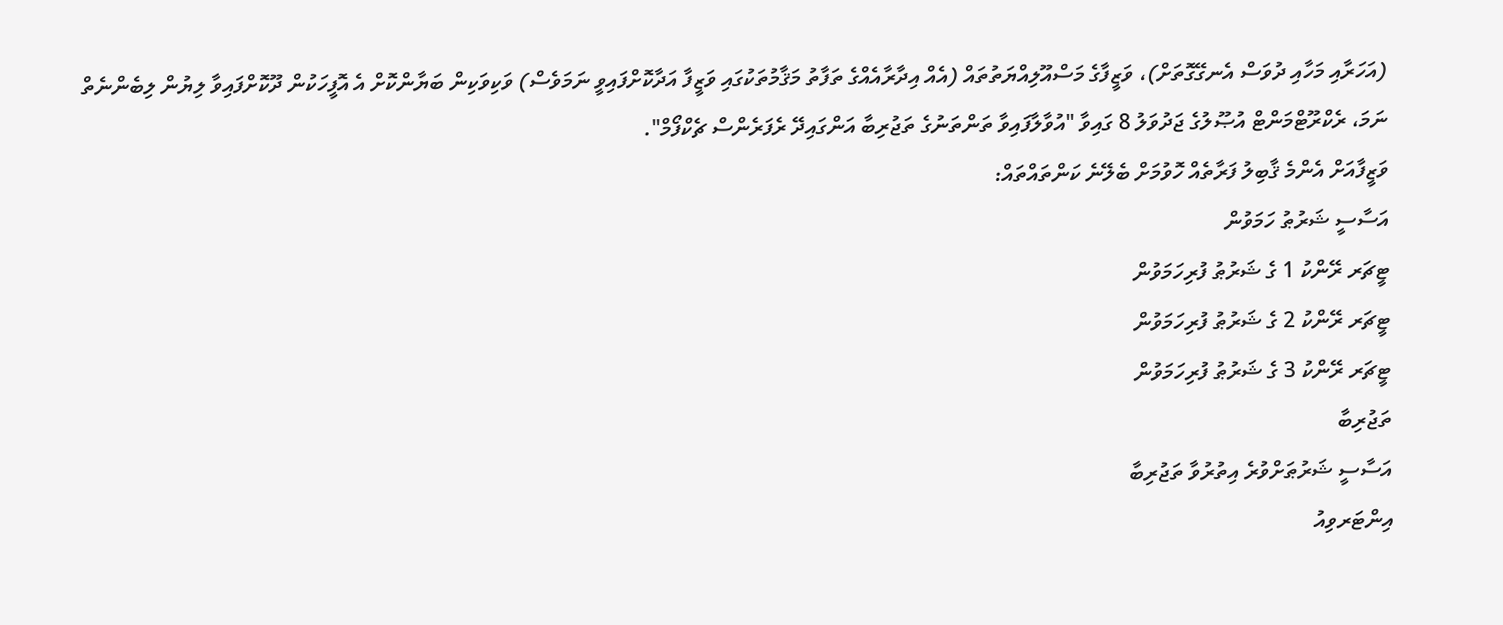(އަހަރާއި މަހާއި ދުވަސް އެނގޭގޮތަށް)، ވަޒީފާގެ މަސްއޫލިއްޔަތުތައް (އެއް އިދާރާއެއްގެ ތަފާތު މަޤާމުތަކުގައި ވަޒީފާ އަދާކޮށްފައިވީ ނަމަވެސް) ވަކިވަކިން ބަޔާންކޮށް އެ އޮފީހަކުން ދޫކޮށްފައިވާ ލިޔުން ލިބެންނެތް ނަމަ، ރެކްރޫޓްމަންޓް އުޞޫލުގެ ޖަދުވަލު 8 ގައިވާ "އުވާލާފައިވާ ތަންތަނުގެ ތަޖުރިބާ އަންގައިދޭ ރެފަރެންސް ޗެކްފޯމް".
ވަޒީފާއަށް އެންމެ ޤާބިލު ފަރާތެއް ހޮވުމަށް ބެލޭނެ ކަންތައްތައް:
އަސާސީ ޝަރުޠު ހަމަވުން
ޓީޗަރ ރޭންކު 1 ގެ ޝަރުޠު ފުރިހަމަވުން
ޓީޗަރ ރޭންކު 2 ގެ ޝަރުޠު ފުރިހަމަވުން
ޓީޗަރ ރޭންކު 3 ގެ ޝަރުޠު ފުރިހަމަވުން
ތަޖުރިބާ
އަސާސީ ޝަރުޠަށްވުރެ އިތުރުވާ ތަޖުރިބާ
އިންޓަރވިއު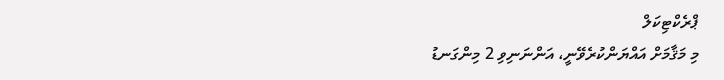ޕްރެކްޓިކަލް
މި މަޤާމަށް އައްޔަންކުރެވޭނީ، އަންނަނިވި 2 މިންގަނޑު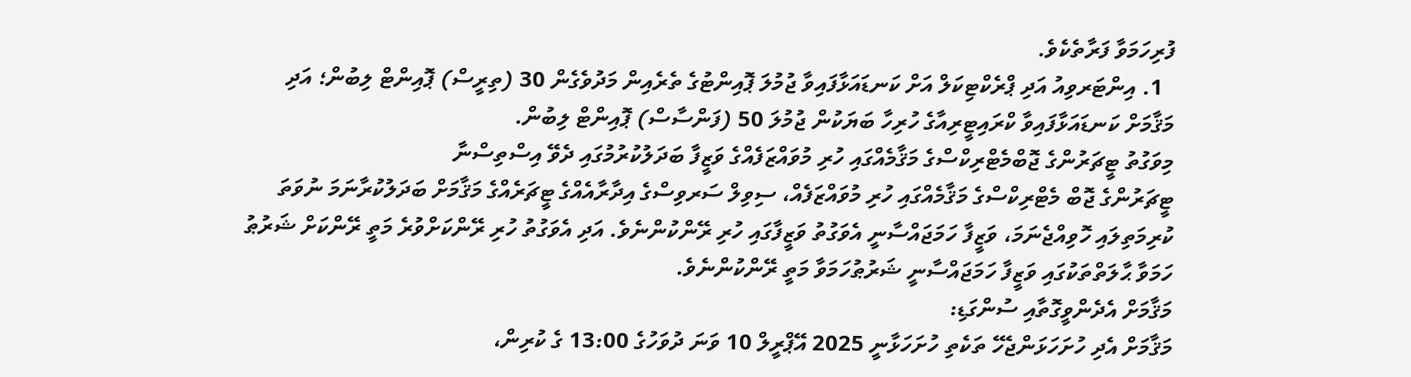ފުރިހަމަވާ ފަރާތެކެވެ.
  1. އިންޓަރވިއު އަދި ޕްރެކްޓިކަލް އަށް ކަނޑައަޅާފައިވާ ޖުމުލަ ޕޮއިންޓުގެ ތެރެއިން މަދުވެގެން 30 (ތިރީސް) ޕޮއިންޓް ލިބުން؛ އަދި
މަޤާމަށް ކަނޑައަޅާފައިވާ ކްރައިޓީރިއާގެ ހުރިހާ ބަޔަކުން ޖުމުލަ 50 (ފަންސާސް) ޕޮއިންޓް ލިބުން.
މިވަގުތު ޓީޗަރުންގެ ޖޮބްމެޓްރިކްސްގެ މަޤާމެއްގައި ހުރި މުވައްޒަފެއްގެ ވަޒީފާ ބަދަލުކުރުމުގައި ދެވޭ އިސްތިސްނާ
ޓީޗަރުންގެ ޖޮބް މެޓްރިކްސްގެ މަޤާމެއްގައި ހުރި މުވައްޒަފެއް، ސިވިލް ސަރވިސްގެ އިދާރާއެއްގެ ޓީޗަރެއްގެ މަޤާމަށް ބަދަލުކުރާނަމަ ނުވަތަ ކުރިމަތިލައި ހޮވިއްޖެނަމަ، ވަޒީފާ ހަމަޖައްސާނީ އެވަގުތު ވަޒީފާގައި ހުރި ރޭންކުންނެވެ. އަދި އެވަގުތު ހުރި ރޭންކަށްވުރެ މަތީ ރޭންކަށް ޝަރުޠު ހަމަވާ ޙާލަތްތަކުގައި ވަޒީފާ ހަމަޖައްސާނީ ޝަރުޠުހަމަވާ މަތީ ރޭންކުންނެވެ.
މަޤާމަށް އެދެންވީގޮތާއި ސުންގަޑި:
މަޤާމަށް އެދި ހުށަހަޅަންޖެހޭ ތަކެތި ހުށަހަޅާނީ 2025 އޭޕްރީލް 10 ވަނަ ދުވަހުގެ 13:00 ގެ ކުރިން،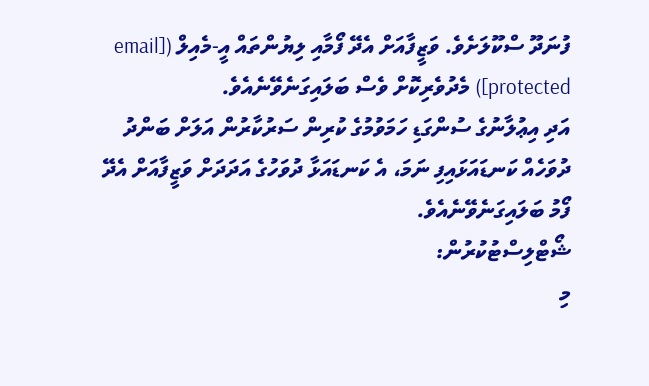ފުނަދޫ ސްކޫލަށެވެ. ވަޒީފާއަށް އެދޭ ފޯމާއި ލިޔުންތައް އީ-މެއިލް ([email protected]) މެދުވެރިކޮށް ވެސް ބަލައިގަނެވޭނެއެވެ.
އަދި އިޢުލާނުގެ ސުންގަޑި ހަމަވުމުގެ ކުރިން ސަރުކާރުން އަލަށް ބަންދު ދުވަހެއް ކަނޑައަޅައިފި ނަމަ، އެ ކަނޑައަޅާ ދުވަހުގެ އަދަދަށް ވަޒީފާއަށް އެދޭ ފޯމު ބަލައިގަނެވޭނެއެވެ.
ޝޯޓްލިސްޓުކުރުން:
މި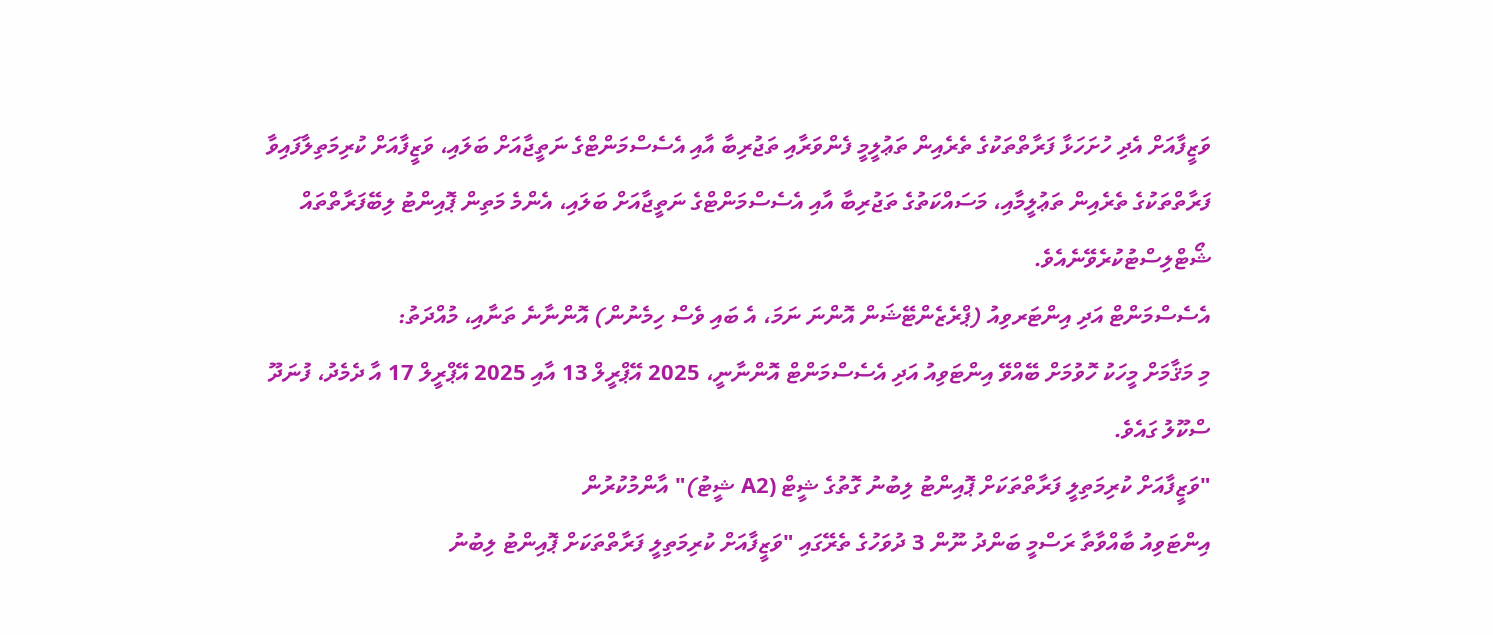ވަޒީފާއަށް އެދި ހުށަހަޅާ ފަރާތްތަކުގެ ތެރެއިން ތަޢުލީމީ ފެންވަރާއި ތަޖުރިބާ އާއި އެސެސްމަންޓްގެ ނަތީޖާއަށް ބަލައި، ވަޒީފާއަށް ކުރިމަތިލާފައިވާ ފަރާތްތަކުގެ ތެރެއިން ތަޢުލީމާއި، މަސައްކަތުގެ ތަޖުރިބާ އާއި އެސެސްމަންޓްގެ ނަތީޖާއަށް ބަލައި، އެންމެ މަތިން ޕޮއިންޓު ލިބޭފަރާތްތައް ޝޯޓްލިސްޓުކުރެވޭނެއެވެ.
އެސެސްމަންޓް އަދި އިންޓަރވިއު (ޕްރެޒެންޓޭޝަން އޮންނަ ނަމަ، އެ ބައި ވެސް ހިމެނުން) އޮންނާނެ ތަނާއި، މުއްދަތު:
މި މަޤާމަށް މީހަކު ހޮވުމަށް ބޭއްވޭ އިންޓަވިއު އަދި އެސެސްމަންޓް އޮންނާނީ، 2025 އޭޕްރީލް 13 އާއި 2025 އޭޕްރީލް 17 އާ ދެމެދު، ފުނަދޫ ސްކޫލު ގައެވެ.
"ވަޒީފާއަށް ކުރިމަތިލީ ފަރާތްތަކަށް ޕޮއިންޓު ލިބުނު ގޮތުގެ ޝީޓް (A2 ޝީޓު)" އާންމުކުރުން
އިންޓަވިއު ބާއްވާތާ ރަސްމީ ބަންދު ނޫން 3 ދުވަހުގެ ތެރޭގައި "ވަޒީފާއަށް ކުރިމަތިލީ ފަރާތްތަކަށް ޕޮއިންޓު ލިބުނު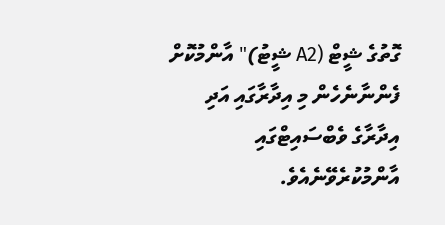ގޮތުގެ ޝީޓް (A2 ޝީޓު)" އާންމުކޮށް ފެންނާނެހެން މި އިދާރާގައި އަދި އިދާރާގެ ވެބްސައިޓްގައި އާންމުކުރެވޭނެއެވެ.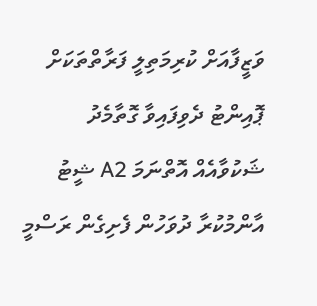ވަޒީފާއަށް ކުރިމަތިލީ ފަރާތްތަކަށް ޕޮއިންޓު ދެވިފައިވާ ގޮތާމެދު ޝަކުވާއެއް އޮތްނަމަ A2 ޝީޓު އާންމުކުރާ ދުވަހުން ފެށިގެން ރަސްމީ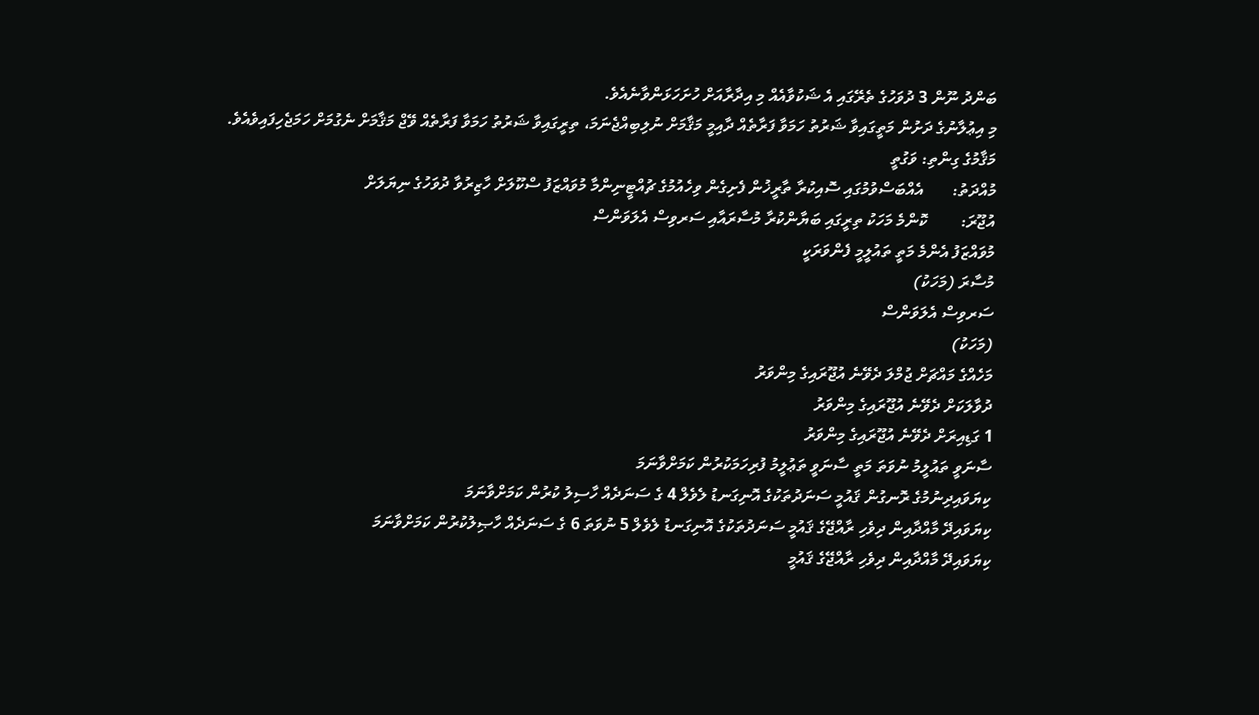ބަންދު ނޫން 3 ދުވަހުގެ ތެރޭގައި އެ ޝަކުވާއެއް މި އިދާރާއަށް ހުށަހަޅަންވާނެއެވެ.
މި އިޢުލާނުގެ ދަށުން މަތީގައިވާ ޝަރުތު ހަމަވާ ފަރާތެއް ދާއިމީ މަޤާމަށް ނުލިބިއްޖެނަމަ، ތިރީގައިވާ ޝަރުތު ހަމަވާ ފަރާތެއް ވޭޖް މަޤާމަށް ނެގުމަށް ހަމަޖެހިފައިވެއެވެ.
މަޤާމުގެ ގިންތި: ވަގުތީ
މުއްދަތު:       އެއްބަސްވުމުގައި ސޮއިކުރާ ތާރީޚުން ފެށިގެން ވިހެއުމުގެ ޗުއްޓީނިންމާ މުވައްޒަފު ސްކޫލަށް ހާޒިރުވާ ދުވަހުގެ ނިޔަލަށް
އުޖޫރަ:        ކޮންމެ މަހަކު ތިރީގައި ބަޔާންކުރާ މުސާރައާއި ސަރވިސް އެލަވަންސް
މުވައްޒަފު އެންމެ މަތީ ތައުލީމީ ފެންވަރަކީ
މުސާރަ (މަހަކު)
ސަރވިސް އެލަވަންސް
(މަހަކު)
މަހެއްގެ މައްޗަށް ޖުމްލަ ދެވޭނެ އުޖޫރައިގެ މިންވަރު
ދުވާލަކަށް ދެވޭނެ އުޖޫރައިގެ މިންވަރު
1 ގަޑިއިރަށް ދެވޭނެ އުޖޫރައިގެ މިންވަރު
ސާނަވީ ތައުލީމު ނުވަތަ މަތީ ސާނަވީ ތަޢުލީމު ފުރިހަމަކުރުން ކަމަށްވާނަމަ
ކިޔަވައިދިނުމުގެ ރޮނގުން ޤައުމީ ސަނަދުތަކުގެ އޮނިގަނޑު ލެވެލް 4 ގެ ސަނަދެއް ހާސިލު ކުރުން ކަމަށްވާނަމަ
ކިޔަވައިދޭ މާއްދާއިން ދިވެހި ރާއްޖޭގެ ޤައުމީ ސަނަދުތަކުގެ އޮނިގަނޑު ލެވެލް 5 ނުވަތަ 6 ގެ ސަނަދެއް ހާޞިލުކުރުން ކަމަށްވާނަމަ
ކިޔަވައިދޭ މާއްދާއިން ދިވެހި ރާއްޖޭގެ ޤައުމީ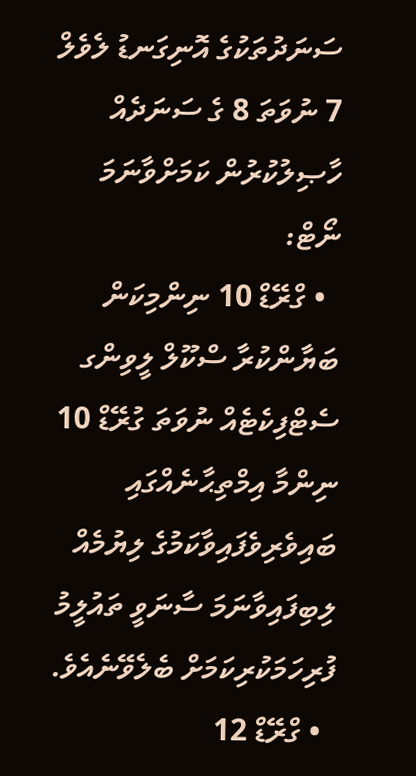ސަނަދުތަކުގެ އޮނިގަނޑު ލެވެލް 7 ނުވަތަ 8 ގެ ސަނަދެއް ހާޞިލުކުރުން ކަމަށްވާނަމަ
ނޯޓް:
  • ގްރޭޑް 10 ނިންމިކަން ބަޔާންކުރާ ސްކޫލް ލީވިންގ ސެޓްފިކެޓެއް ނުވަތަ ގުރޭޑް 10 ނިންމާ އިމްތިޙާނެއްގައި ބައިވެރިވެފައިވާކަމުގެ ލިޔުމެއް ލިބިފައިވާނަމަ ސާނަވީ ތައުލީމު ފުރިހަމަކުރިކަމަށް ބެލެވޭނެއެވެ.
  • ގްރޭޑް 12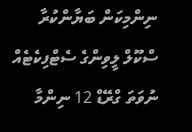ނިންމިކަން ބަޔާންކުރާ ސްކޫލް ލީވިންގެ ސެޓްފިކެޓެއް ނުވަތަ ގްރޭޑް 12 ނިންމާ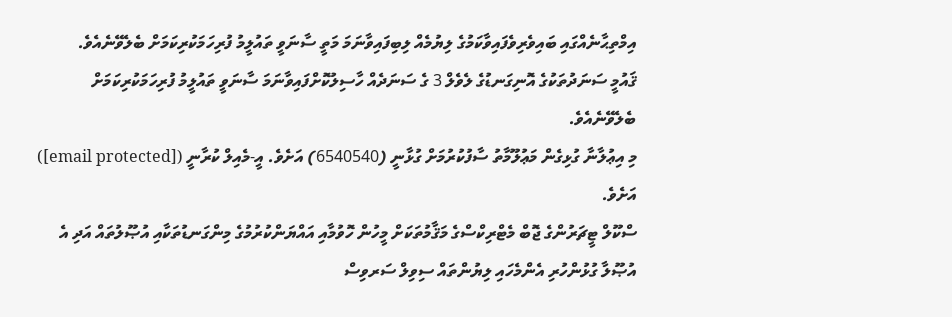އިމްތިޙާނެއްގައި ބައިވެރިވެފައިވާކަމުގެ ލިޔުމެއް ލިބިފައިވާނަމަ މަތީ ސާނަވީ ތައުލީމު ފުރިހަމަކުރިކަމަށް ބެލެވޭނެއެވެ.
ޤައުމީ ސަނަދުތަކުގެ އޮނިގަނޑުގެ ލެވެލް 3 ގެ ސަނަދެއް ހާސިލުކޮށްފައިވާނަމަ ސާނަވީ ތައުލީމު ފުރިހަމަކުރިކަމަށް ބެލެވޭނެއެވެ.
މި އިޢުލާނާ ގުޅިގެން މަޢުލޫމާތު ސާފުކުރުމަށް ގުޅާނީ (6540540) އަށެވެ. އީ-މެއިލް ކުރާނީ ([email protected]) އަށެވެ.
ސްކޫލް ޓީޗަރުންގެ ޖޮބް މެޓްރިކްސްގެ މަޤާމުތަކަށް މީހުން ހޮވުމާއި އައްޔަންކުރުމުގެ މިންގަނޑުތަކާއި އުޞޫލުތައް އަދި އެ އުޞޫލާ ގުޅުންހުރި އެންމެހައި ލިޔުންތައް ސިވިލް ސަރވިސް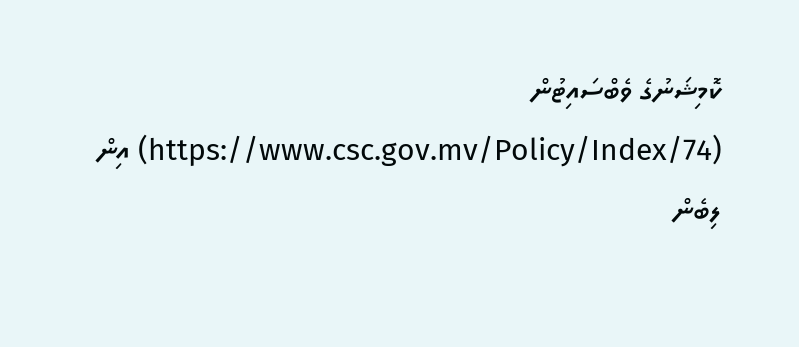ކޮމިޝަނުގެ ވެބްސައިޓުން (https://www.csc.gov.mv/Policy/Index/74) އިން ލިބެން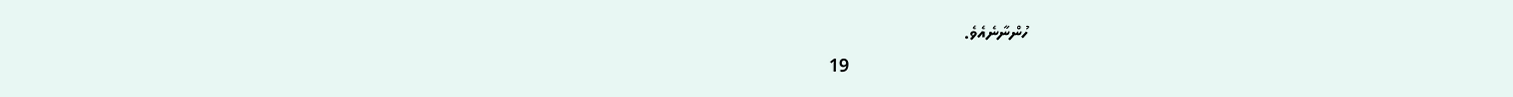ހުންނާނެއެވެ.
                                      19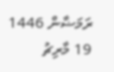ރަމަޟާން 1446
19 މާރިޗު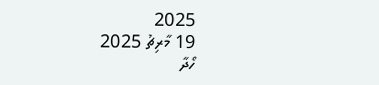2025
19 މާރިޗު 2025
ހޯދާ